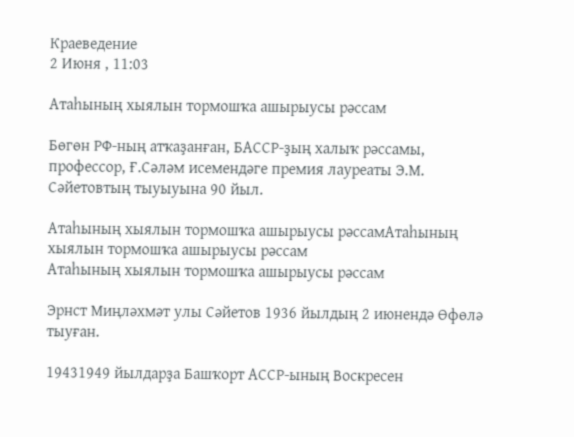Краеведение
2 Июня , 11:03

Атаһының хыялын тормошҡа ашырыусы рәссам

Бөгөн РФ-ның атҡаҙанған, БАССР-ҙың халыҡ рәссамы, профессор, Ғ.Сәләм исемендәге премия лауреаты Э.М. Сәйетовтың тыуыуына 90 йыл.

Атаһының хыялын тормошҡа ашырыусы рәссамАтаһының хыялын тормошҡа ашырыусы рәссам
Атаһының хыялын тормошҡа ашырыусы рәссам

Эрнст Миңләхмәт улы Сәйетов 1936 йылдың 2 июнендә Өфөлә тыуған.

19431949 йылдарҙа Башҡорт АССР-ының Воскресен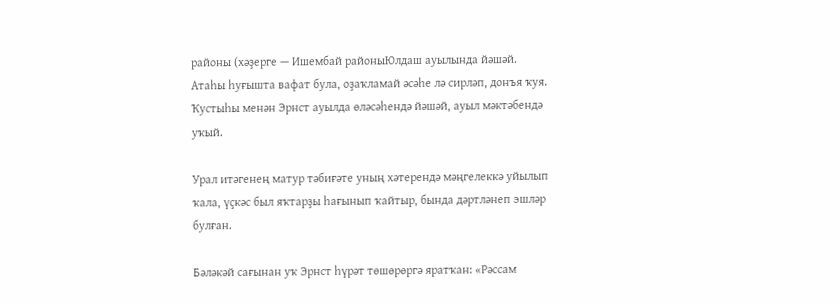районы (хәҙерге — Ишембай районыЮлдаш ауылында йәшәй. Атаһы һуғышта вафат була, оҙаҡламай әсәһе лә сирләп, донъя ҡуя. Ҡустыһы менән Эрнст ауылда өләсәһендә йәшәй, ауыл мәктәбендә уҡый.

Урал итәгенең матур тәбиғәте уның хәтерендә мәңгелеккә уйылып ҡала, үҫкәс был яҡтарҙы һағынып ҡайтыр, бында дәртләнеп эшләр булған.

Бәләкәй сағынан уҡ Эрнст һүрәт төшөрөргә яратҡан: «Рәссам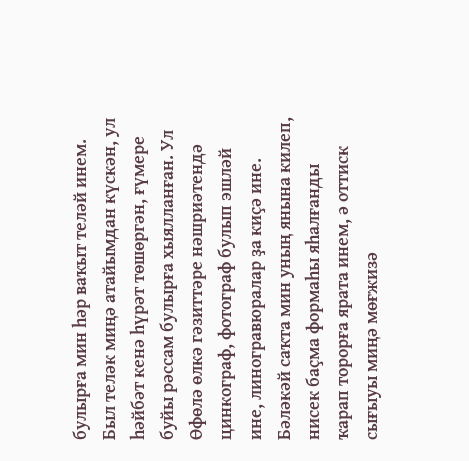булырға мин һәр ваҡыт теләй инем. Был теләк миңә атайымдан күскән, ул һәйбәт кенә һүрәт төшөргән, ғүмере буйы рәссам булырға хыялланған. Ул Өфөлә өлкә гәзиттәре нәшриәтендә цинкограф, фотограф булып эшләй ине, линогравюралар ҙа киҫә ине. Бәләкәй саҡта мин уның янына килеп, нисек баҫма формаһы яһалғанды ҡарап торорға ярата инем, ә оттиск сығыуы миңә мөғжизә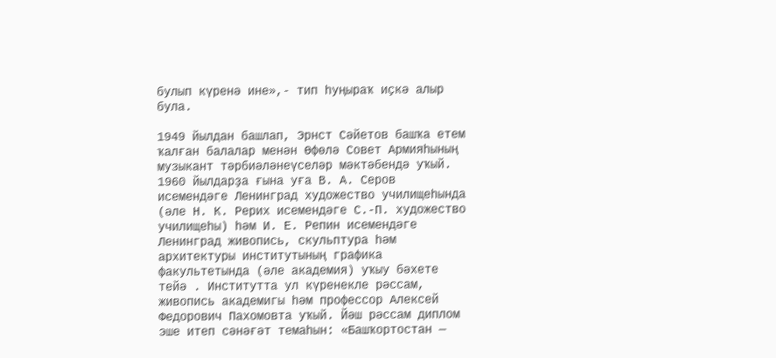булып күренә ине»,- тип һуңыраҡ иҫкә алыр була.

1949 йылдан башлап, Эрнст Сәйетов башҡа етем ҡалған балалар менән Өфөлә Совет Армияһының музыкант тәрбиәләнеүселәр мәктәбендә уҡый. 1960 йылдарҙа ғына уға В. А. Серов исемендәге Ленинград художество училищеһында (әле Н. К. Рерих исемендәге С.-П. художество училищеһы) һәм И. Е. Репин исемендәге Ленинград живопись, скульптура һәм архитектуры институтының графика факультетында (әле академия) уҡыу бәхете тейә . Институтта ул күренекле рәссам, живопись академигы һәм профессор Алексей Федорович Пахомовта уҡый. Йәш рәссам диплом эше итеп сәнәғәт темаһын: «Башҡортостан —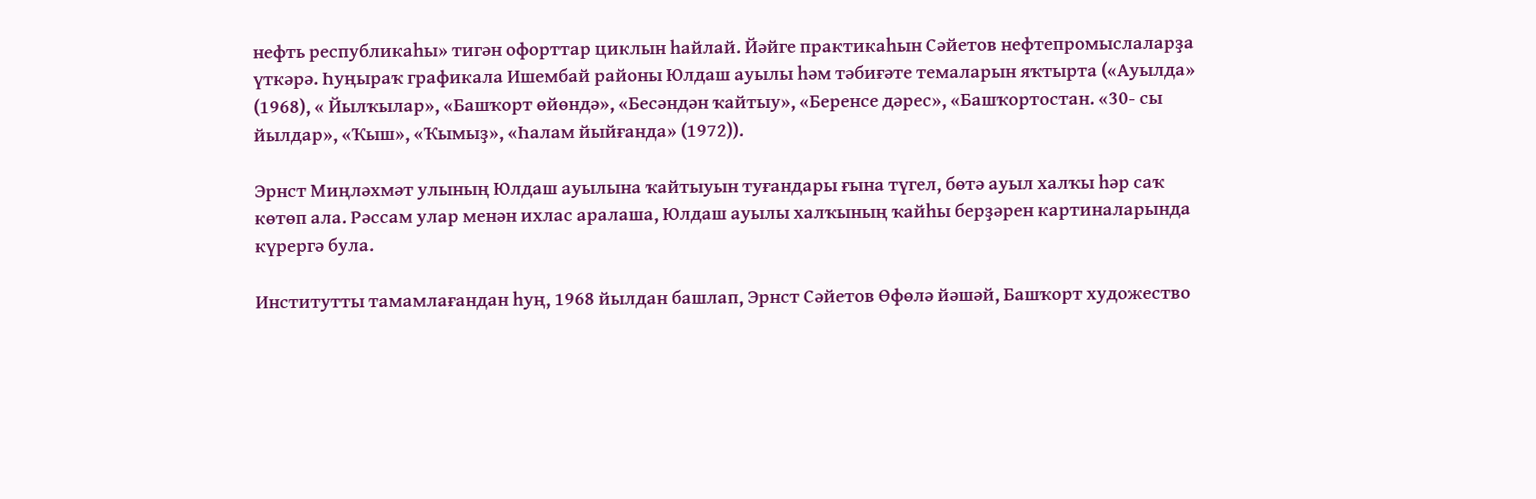нефть республикаһы» тигән офорттар циклын һайлай. Йәйге практикаһын Сәйетов нефтепромыслаларҙа үткәрә. Һуңыраҡ графикала Ишембай районы Юлдаш ауылы һәм тәбиғәте темаларын яҡтырта («Ауылда» (1968), « Йылҡылар», «Башҡорт өйөндә», «Бесәндән ҡайтыу», «Беренсе дәрес», «Башҡортостан. «30- сы йылдар», «Ҡыш», «Ҡымыҙ», «Һалам йыйғанда» (1972)).

Эрнст Миңләхмәт улының Юлдаш ауылына ҡайтыуын туғандары ғына түгел, бөтә ауыл халҡы һәр саҡ көтөп ала. Рәссам улар менән ихлас аралаша, Юлдаш ауылы халҡының ҡайһы берҙәрен картиналарында күрергә була.

Институтты тамамлағандан һуң, 1968 йылдан башлап, Эрнст Сәйетов Өфөлә йәшәй, Башҡорт художество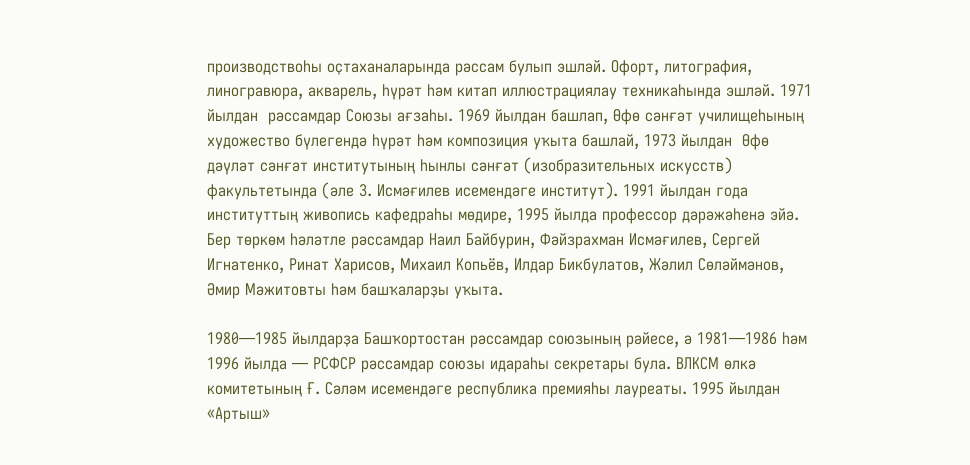производствоһы оҫтаханаларында рәссам булып эшләй. Офорт, литография, линогравюра, акварель, һүрәт һәм китап иллюстрациялау техникаһында эшләй. 1971 йылдан  рәссамдар Союзы ағзаһы. 1969 йылдан башлап, Өфө сәнғәт училищеһының художество бүлегендә һүрәт һәм композиция уҡыта башлай, 1973 йылдан  Өфө дәүләт сәнғәт институтының һынлы сәнғәт (изобразительных искусств) факультетында (әле З. Исмәғилев исемендәге институт). 1991 йылдан года институттың живопись кафедраһы мөдире, 1995 йылда профессор дәрәжәһенә эйә. Бер төркөм һәләтле рәссамдар Наил Байбурин, Фәйзрахман Исмәғилев, Сергей Игнатенко, Ринат Харисов, Михаил Копьёв, Илдар Бикбулатов, Жәлил Сөләймәнов, Әмир Мәжитовты һәм башҡаларҙы уҡыта.

1980—1985 йылдарҙа Башҡортостан рәссамдар союзының рәйесе, ә 1981—1986 һәм 1996 йылда — РСФСР рәссамдар союзы идараһы секретары була. ВЛКСМ өлкә комитетының Ғ. Сәләм исемендәге республика премияһы лауреаты. 1995 йылдан «Артыш»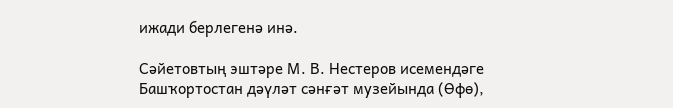ижади берлегенә инә.

Сәйетовтың эштәре М. В. Нестеров исемендәге Башҡортостан дәүләт сәнғәт музейында (Өфө),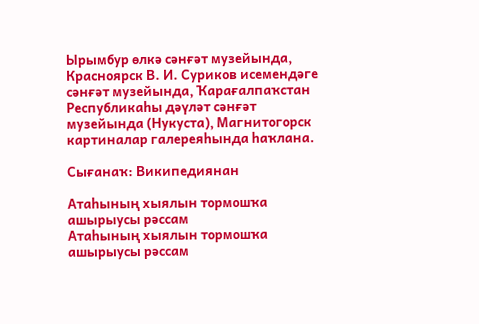Ырымбур өлкә сәнғәт музейында, Красноярск В. И. Суриков исемендәге сәнғәт музейында, Ҡарағалпаҡстан Республикаһы дәүләт сәнғәт музейында (Нукуста), Магнитогорск картиналар галереяһында һаҡлана.

Сығанаҡ: Википедиянан

Атаһының хыялын тормошҡа ашырыусы рәссам
Атаһының хыялын тормошҡа ашырыусы рәссам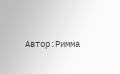Автор:Римма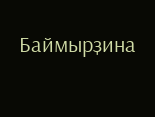Баймырҙина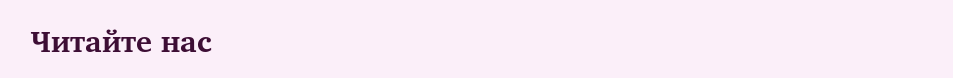Читайте нас